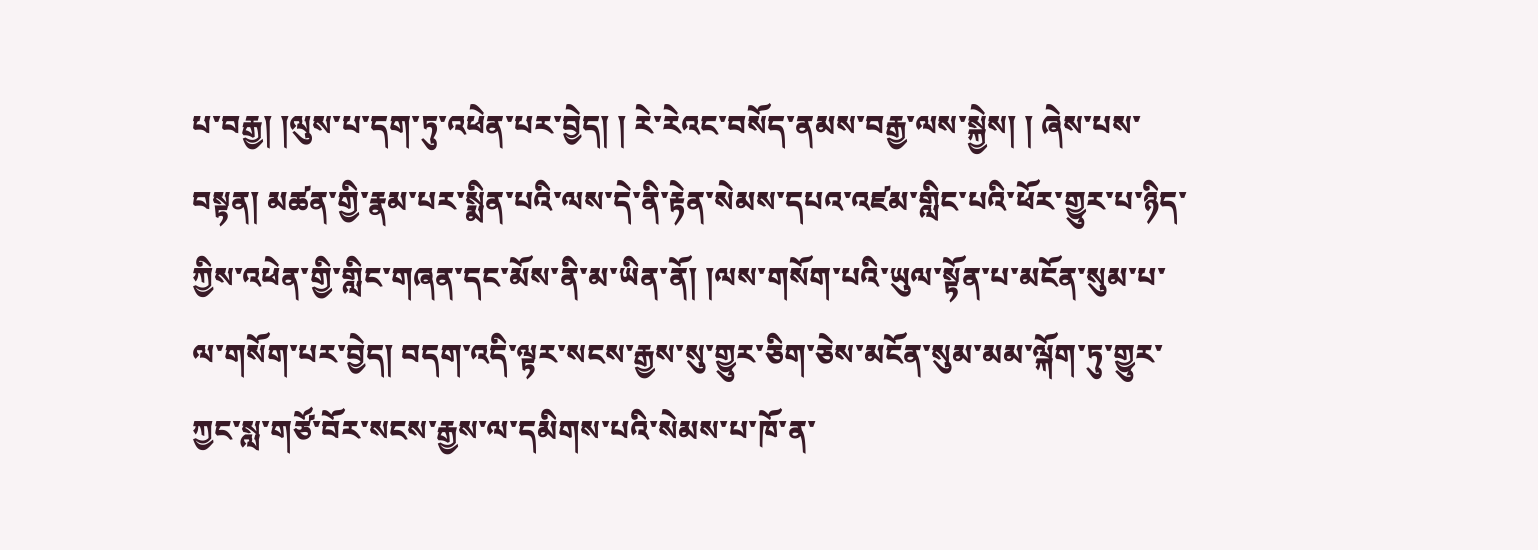པ་བརྒྱ། །ལུས་པ་དག་ཏུ་འཕེན་པར་བྱེད། ། རེ་རེའང་བསོད་ནམས་བརྒྱ་ལས་སྐྱེས། ། ཞེས་པས་བསྟན། མཚན་གྱི་རྣམ་པར་སྨིན་པའི་ལས་དེ་ནི་རྟེན་སེམས་དཔའ་འཛམ་གླིང་པའི་ཕོར་གྱུར་པ་ཉིད་ཀྱིས་འཕེན་གྱི་གླིང་གཞན་དང་མོས་ནི་མ་ཡིན་ནོ། །ལས་གསོག་པའི་ཡུལ་སྟོན་པ་མངོན་སུམ་པ་ལ་གསོག་པར་བྱེད། བདག་འདི་ལྟར་སངས་རྒྱས་སུ་གྱུར་ཅིག་ཅེས་མངོན་སུམ་མམ་ལྐོག་ཏུ་གྱུར་ཀྱང་སླ་གཙོ་བོར་སངས་རྒྱས་ལ་དམིགས་པའི་སེམས་པ་ཁོ་ན་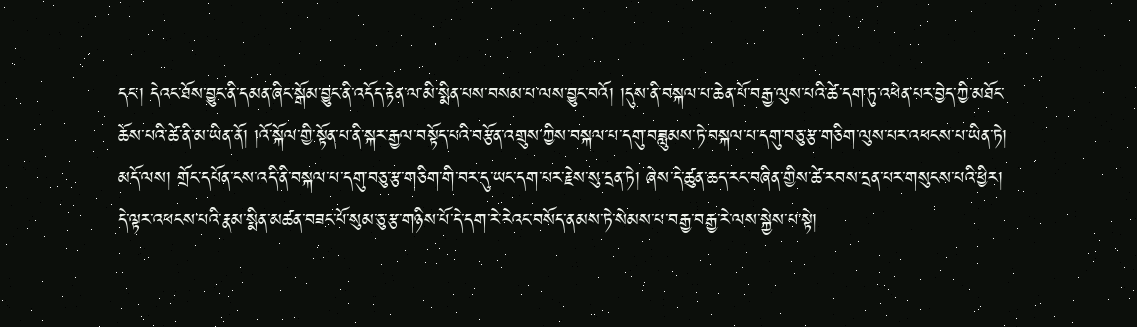དང་། དེའང་ཐོས་བྱུང་ནི་དམན་ཞིང་སྒོམ་བྱུང་ནི་འདོད་རྟེན་ལ་མི་སྨིན་པས་བསམ་པ་ལས་བྱུང་བའོ། །དུས་ནི་བསྐལ་པ་ཆེན་པོ་བརྒྱ་ལུས་པའི་ཚེ་དག་ཏུ་འཕེན་པར་བྱེད་ཀྱི་མཐོང་ཆོས་པའི་ཚེ་ནི་མ་ཡིན་ནོ། །འོ་སྐོལ་གྱི་སྟོན་པ་ནི་སྐར་རྒྱལ་བསྟོད་པའི་བརྩོན་འགྲུས་ཀྱིས་བསྐལ་པ་དགུ་བཟླུམས་ཏེ་བསྐལ་པ་དགུ་བཅུ་རྩ་གཅིག་ལུས་པར་འཕངས་པ་ཡིན་ཏེ། མདོ་ལས། གྲོང་དཔོན་ངས་འདི་ནི་བསྐལ་པ་དགུ་བཅུ་རྩ་གཅིག་གི་བར་དུ་ཡང་དག་པར་རྗེས་སུ་དྲན་ཏེ། ཞེས་དེ་ཚུན་ཆད་རང་བཞིན་གྱིས་ཚེ་རབས་དྲན་པར་གསུངས་པའི་ཕྱིར། དེ་ལྟར་འཕངས་པའི་རྣམ་སྨིན་མཚན་བཟང་པོ་སུམ་ཅུ་རྩ་གཉིས་པོ་དེ་དག་རེ་རེའང་བསོད་ནམས་ཏེ་སེམས་པ་བརྒྱ་བརྒྱ་རེ་ལས་སྐྱེས་པ་སྟེ།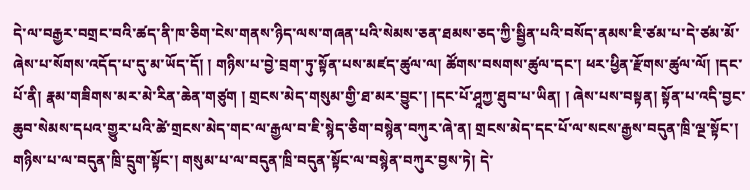དེ་ལ་བརྒྱར་བགྲང་བའི་ཚད་ནི་ཁ་ཅིག་ངེས་གནས་ཉིད་ལས་གཞན་པའི་སེམས་ཅན་ཐམས་ཅད་ཀྱི་སྦྱིན་པའི་བསོད་ནམས་ཇི་ཙམ་པ་དེ་ཙམ་མོ་ཞེས་པ་སོགས་འདོད་པ་དུ་མ་ཡོད་དོ། ། གཉིས་པ་བྱེ་བྲག་ཏུ་སྟོན་པས་མཛད་ཚུལ་ལ། ཚོགས་བསགས་ཚུལ་དང་། ཕར་ཕྱིན་རྫོགས་ཚུལ་ལོ། །དང་པོ་ནི། རྣམ་གཟིགས་མར་མེ་རིན་ཆེན་གཙུག ། གྲངས་མེད་གསུམ་གྱི་ཐ་མར་བྱུང་། །དང་པོ་ཤཱཀྱ་ཐུབ་པ་ཡིན། ། ཞེས་པས་བསྟན། སྟོན་པ་འདི་བྱང་ཆུབ་སེམས་དཔའ་གྱུར་པའི་ཚེ་གྲངས་མེད་གང་ལ་རྒྱལ་བ་ཇི་སྙེད་ཅིག་བསྙེན་བཀུར་ཞེ་ན། གྲངས་མེད་དང་པོ་ལ་སངས་རྒྱས་བདུན་ཁྲི་ལྔ་སྟོང་། གཉིས་པ་ལ་བདུན་ཁྲི་དྲུག་སྟོང་། གསུམ་པ་ལ་བདུན་ཁྲི་བདུན་སྟོང་ལ་བསྙེན་བཀུར་བྱས་ཏེ། དེ་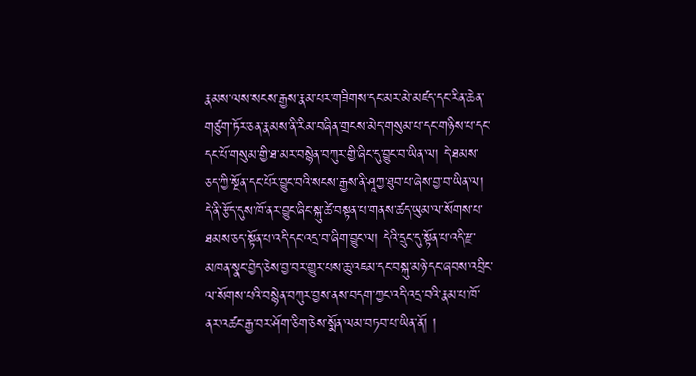རྣམས་ལས་སངས་རྒྱས་རྣམ་པར་གཟིགས་དང་མར་མེ་མཛད་དང་རིན་ཆེན་གཙུག་ཏོར་ཅན་རྣམས་ནི་རིམ་བཞིན་གྲངས་མེད་གསུམ་པ་དང་གཉིས་པ་དང་དང་པོ་གསུམ་གྱི་ཐ་མར་བསྙེན་བཀུར་གྱི་ཞིང་དུ་བྱུང་བ་ཡིན་ལ། དེ་ཐམས་ཅད་ཀྱི་སྔོན་དང་པོར་བྱུང་བའི་སངས་རྒྱས་ནི་ཤཱཀྱ་ཐུབ་པ་ཞེས་བྱ་བ་ཡིན་ལ། དེ་ནི་རྩོད་དུས་ཁོ་ནར་བྱུང་ཞིང་སྐུ་ཚེ་བསྟན་པ་གནས་ཚད་ཡུམ་ལ་སོགས་པ་ཐམས་ཅད་སྟོན་པ་འདི་དང་འདྲ་བ་ཞིག་བྱུང་ལ། དེའི་དྲུང་དུ་སྟོན་པ་འདི་རྫ་མཁན་སྣང་བྱེད་ཅེས་བྱ་བར་གྱུར་པས་ཆུ་འཇམ་དང་བསྐུ་མཉེ་དང་ཞབས་འབྲིང་ལ་སོགས་པའི་བསྙེན་བཀུར་བྱས་ནས་བདག་ཀྱང་འདི་འདྲ་བའི་རྣམ་པ་ཁོ་ནར་འཚང་རྒྱ་བར་ཤོག་ཅིག་ཅེས་སྨོན་ལམ་བཏབ་པ་ཡིན་ནོ། །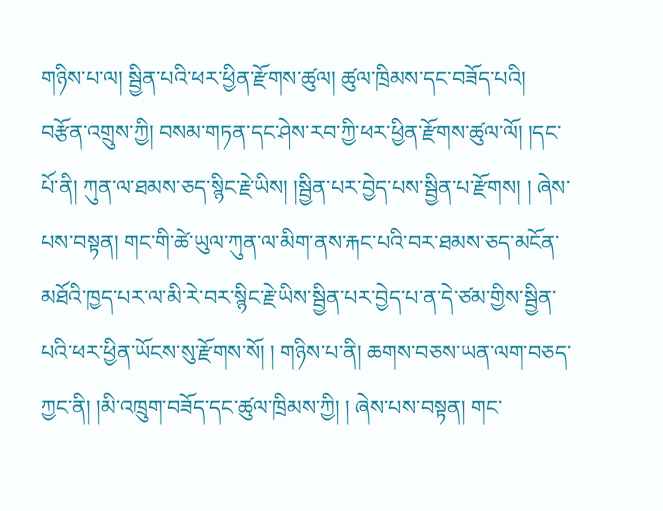གཉིས་པ་ལ། སྦྱིན་པའི་ཕར་ཕྱིན་རྫོགས་ཚུལ། ཚུལ་ཁྲིམས་དང་བཟོད་པའི། བརྩོན་འགྲུས་ཀྱི། བསམ་གཏན་དང་ཤེས་རབ་ཀྱི་ཕར་ཕྱིན་རྫོགས་ཚུལ་ལོ། །དང་པོ་ནི། ཀུན་ལ་ཐམས་ཅད་སྙིང་རྗེ་ཡིས། །སྦྱིན་པར་བྱེད་པས་སྦྱིན་པ་རྫོགས། ། ཞེས་པས་བསྟན། གང་གི་ཚེ་ཡུལ་ཀུན་ལ་མིག་ནས་རྐང་པའི་བར་ཐམས་ཅད་མངོན་མཐོའི་ཁྱད་པར་ལ་མི་རེ་བར་སྙིང་རྗེ་ཡིས་སྦྱིན་པར་བྱེད་པ་ན་དེ་ཙམ་གྱིས་སྦྱིན་པའི་ཕར་ཕྱིན་ཡོངས་སུ་རྫོགས་སོ། ། གཉིས་པ་ནི། ཆགས་བཅས་ཡན་ལག་བཅད་ཀྱང་ནི། །མི་འཁྲུག་བཟོད་དང་ཚུལ་ཁྲིམས་ཀྱི། ། ཞེས་པས་བསྟན། གང་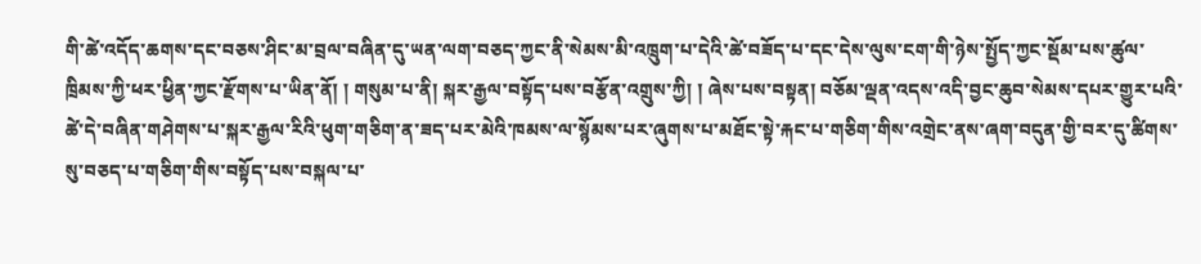གི་ཚེ་འདོད་ཆགས་དང་བཅས་ཤིང་མ་བྲལ་བཞིན་དུ་ཡན་ལག་བཅད་ཀྱང་ནི་སེམས་མི་འཁྲུག་པ་དེའི་ཚེ་བཟོད་པ་དང་དེས་ལུས་ངག་གི་ཉེས་སྤྱོད་ཀྱང་སྡོམ་པས་ཚུལ་ཁྲིམས་ཀྱི་ཕར་ཕྱིན་ཀྱང་རྫོགས་པ་ཡིན་ནོ། ། གསུམ་པ་ནི། སྐར་རྒྱལ་བསྟོད་པས་བརྩོན་འགྲུས་ཀྱི། ། ཞེས་པས་བསྟན། བཅོམ་ལྡན་འདས་འདི་བྱང་ཆུབ་སེམས་དཔར་གྱུར་པའི་ཚེ་དེ་བཞིན་གཤེགས་པ་སྐར་རྒྱལ་རིའི་ཕུག་གཅིག་ན་ཟད་པར་མེའི་ཁམས་ལ་སྙོམས་པར་ཞུགས་པ་མཐོང་སྟེ་རྐང་པ་གཅིག་གིས་འགྲེང་ནས་ཞག་བདུན་གྱི་བར་དུ་ཚིགས་སུ་བཅད་པ་གཅིག་གིས་བསྟོད་པས་བསྐལ་པ་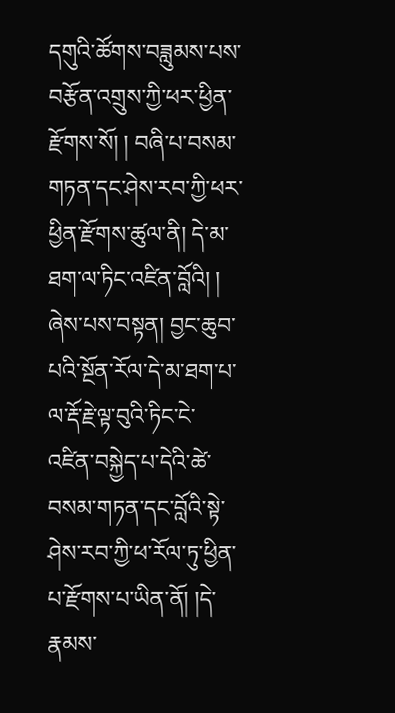དགུའི་ཚོགས་བཟླུམས་པས་བརྩོན་འགྲུས་ཀྱི་ཕར་ཕྱིན་རྫོགས་སོ། ། བཞི་པ་བསམ་གཏན་དང་ཤེས་རབ་ཀྱི་ཕར་ཕྱིན་རྫོགས་ཚུལ་ནི། དེ་མ་ཐག་ལ་ཏིང་འཛིན་བློའི། ། ཞེས་པས་བསྟན། བྱང་ཆུབ་པའི་སྔོན་རོལ་དེ་མ་ཐག་པ་ལ་རྡོ་རྗེ་ལྟ་བུའི་ཏིང་ངེ་འཛིན་བསྐྱེད་པ་དེའི་ཚེ་བསམ་གཏན་དང་བློའི་སྟེ་ཤེས་རབ་ཀྱི་ཕ་རོལ་ཏུ་ཕྱིན་པ་རྫོགས་པ་ཡིན་ནོ། །དེ་རྣམས་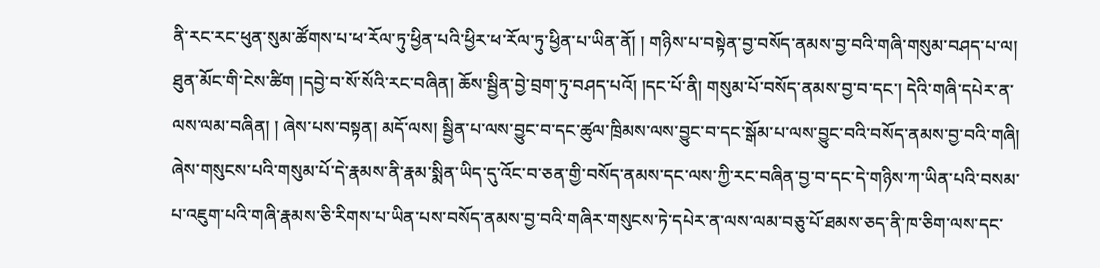ནི་རང་རང་ཕུན་སུམ་ཚོགས་པ་ཕ་རོལ་ཏུ་ཕྱིན་པའི་ཕྱིར་ཕ་རོལ་ཏུ་ཕྱིན་པ་ཡིན་ནོ། ། གཉིས་པ་བསྟེན་བྱ་བསོད་ནམས་བྱ་བའི་གཞི་གསུམ་བཤད་པ་ལ། ཐུན་མོང་གི་ངེས་ཚིག །དབྱེ་བ་སོ་སོའི་རང་བཞིན། ཆོས་སྦྱིན་བྱེ་བྲག་ཏུ་བཤད་པའོ། །དང་པོ་ནི། གསུམ་པོ་བསོད་ནམས་བྱ་བ་དང་། དེའི་གཞི་དཔེར་ན་ལས་ལམ་བཞིན། ། ཞེས་པས་བསྟན། མདོ་ལས། སྦྱིན་པ་ལས་བྱུང་བ་དང་ཚུལ་ཁྲིམས་ལས་བྱུང་བ་དང་སྒོམ་པ་ལས་བྱུང་བའི་བསོད་ནམས་བྱ་བའི་གཞི། ཞེས་གསུངས་པའི་གསུམ་པོ་དེ་རྣམས་ནི་རྣམ་སྨིན་ཡིད་དུ་འོང་བ་ཅན་གྱི་བསོད་ནམས་དང་ལས་ཀྱི་རང་བཞིན་བྱ་བ་དང་དེ་གཉིས་ཀ་ཡིན་པའི་བསམ་པ་འཇུག་པའི་གཞི་རྣམས་ཅི་རིགས་པ་ཡིན་པས་བསོད་ནམས་བྱ་བའི་གཞིར་གསུངས་ཏེ་དཔེར་ན་ལས་ལམ་བཅུ་པོ་ཐམས་ཅད་ནི་ཁ་ཅིག་ལས་དང་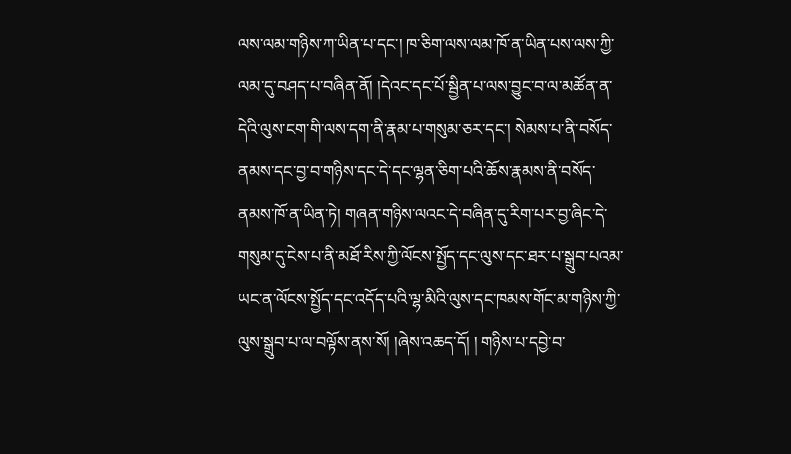ལས་ལམ་གཉིས་ཀ་ཡིན་པ་དང་། ཁ་ཅིག་ལས་ལམ་ཁོ་ན་ཡིན་པས་ལས་ཀྱི་ལམ་དུ་བཤད་པ་བཞིན་ནོ། །དེའང་དང་པོ་སྦྱིན་པ་ལས་བྱུང་བ་ལ་མཚོན་ན་དེའི་ལུས་ངག་གི་ལས་དག་ནི་རྣམ་པ་གསུམ་ཅར་དང་། སེམས་པ་ནི་བསོད་ནམས་དང་བྱ་བ་གཉིས་དང་དེ་དང་ལྷན་ཅིག་པའི་ཆོས་རྣམས་ནི་བསོད་ནམས་ཁོ་ན་ཡིན་ཏེ། གཞན་གཉིས་ལའང་དེ་བཞིན་དུ་རིག་པར་བྱ་ཞིང་དེ་གསུམ་དུ་ངེས་པ་ནི་མཐོ་རིས་ཀྱི་ལོངས་སྤྱོད་དང་ལུས་དང་ཐར་པ་སྒྲུབ་པའམ་ཡང་ན་ལོངས་སྤྱོད་དང་འདོད་པའི་ལྷ་མིའི་ལུས་དང་ཁམས་གོང་མ་གཉིས་ཀྱི་ལུས་སྒྲུབ་པ་ལ་བལྟོས་ནས་སོ། །ཞེས་འཆད་དོ། ། གཉིས་པ་དབྱེ་བ་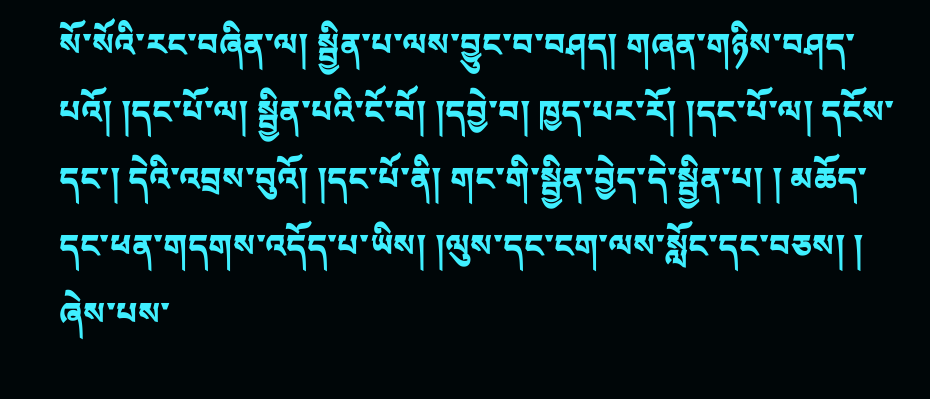སོ་སོའི་རང་བཞིན་ལ། སྦྱིན་པ་ལས་བྱུང་བ་བཤད། གཞན་གཉིས་བཤད་པའོ། །དང་པོ་ལ། སྦྱིན་པའི་ངོ་བོ། །དབྱེ་བ། ཁྱད་པར་རོ། །དང་པོ་ལ། དངོས་དང་། དེའི་འབྲས་བུའོ། །དང་པོ་ནི། གང་གི་སྦྱིན་བྱེད་དེ་སྦྱིན་པ། ། མཆོད་དང་ཕན་གདགས་འདོད་པ་ཡིས། །ལུས་དང་ངག་ལས་སློང་དང་བཅས། ། ཞེས་པས་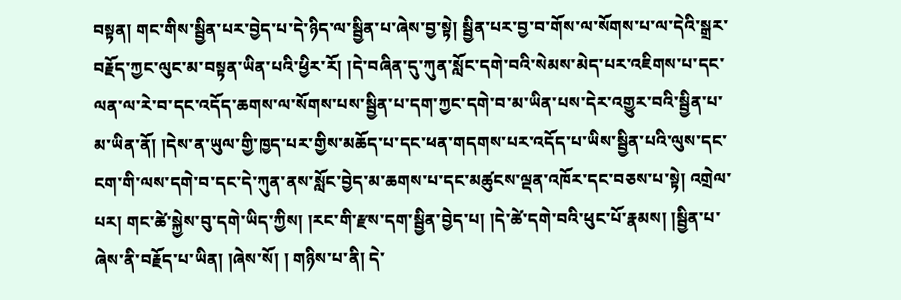བསྟན། གང་གིས་སྦྱིན་པར་བྱེད་པ་དེ་ཉིད་ལ་སྦྱིན་པ་ཞེས་བྱ་སྟེ། སྦྱིན་པར་བྱ་བ་གོས་ལ་སོགས་པ་ལ་དེའི་སྒྲར་བརྗོད་ཀྱང་ལུང་མ་བསྟན་ཡིན་པའི་ཕྱིར་རོ། །དེ་བཞིན་དུ་ཀུན་སློང་དགེ་བའི་སེམས་མེད་པར་འཇིགས་པ་དང་ལན་ལ་རེ་བ་དང་འདོད་ཆགས་ལ་སོགས་པས་སྦྱིན་པ་དག་ཀྱང་དགེ་བ་མ་ཡིན་པས་དེར་འགྱུར་བའི་སྦྱིན་པ་མ་ཡིན་ནོ། །དེས་ན་ཡུལ་གྱི་ཁྱད་པར་གྱིས་མཆོད་པ་དང་ཕན་གདགས་པར་འདོད་པ་ཡིས་སྦྱིན་པའི་ལུས་དང་ངག་གི་ལས་དགེ་བ་དང་དེ་ཀུན་ནས་སློང་བྱེད་མ་ཆགས་པ་དང་མཚུངས་ལྡན་འཁོར་དང་བཅས་པ་སྟེ། འགྲེལ་པར། གང་ཚེ་སྐྱེས་བུ་དགེ་ཡིད་ཀྱིས། །རང་གི་རྫས་དག་སྦྱིན་བྱེད་པ། །དེ་ཚེ་དགེ་བའི་ཕུང་པོ་རྣམས། །སྦྱིན་པ་ཞེས་ནི་བརྗོད་པ་ཡིན། །ཞེས་སོ། ། གཉིས་པ་ནི། དེ་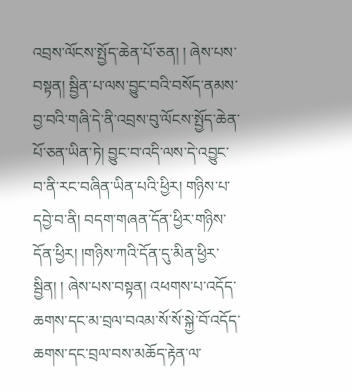འབྲས་ལོངས་སྤྱོད་ཆེན་པོ་ཅན། ། ཞེས་པས་བསྟན། སྦྱིན་པ་ལས་བྱུང་བའི་བསོད་ནམས་བྱ་བའི་གཞི་དེ་ནི་འབྲས་བུ་ལོངས་སྤྱོད་ཆེན་པོ་ཅན་ཡིན་ཏེ། བྱུང་བ་འདི་ལས་དེ་འབྱུང་བ་ནི་རང་བཞིན་ཡིན་པའི་ཕྱིར། གཉིས་པ་དབྱེ་བ་ནི། བདག་གཞན་དོན་ཕྱིར་གཉིས་དོན་ཕྱིར། །གཉིས་ཀའི་དོན་དུ་མིན་ཕྱིར་སྦྱིན། ། ཞེས་པས་བསྟན། འཕགས་པ་འདོད་ཆགས་དང་མ་བྲལ་བའམ་སོ་སོ་སྐྱེ་བོ་འདོད་ཆགས་དང་བྲལ་བས་མཆོད་རྟེན་ལ་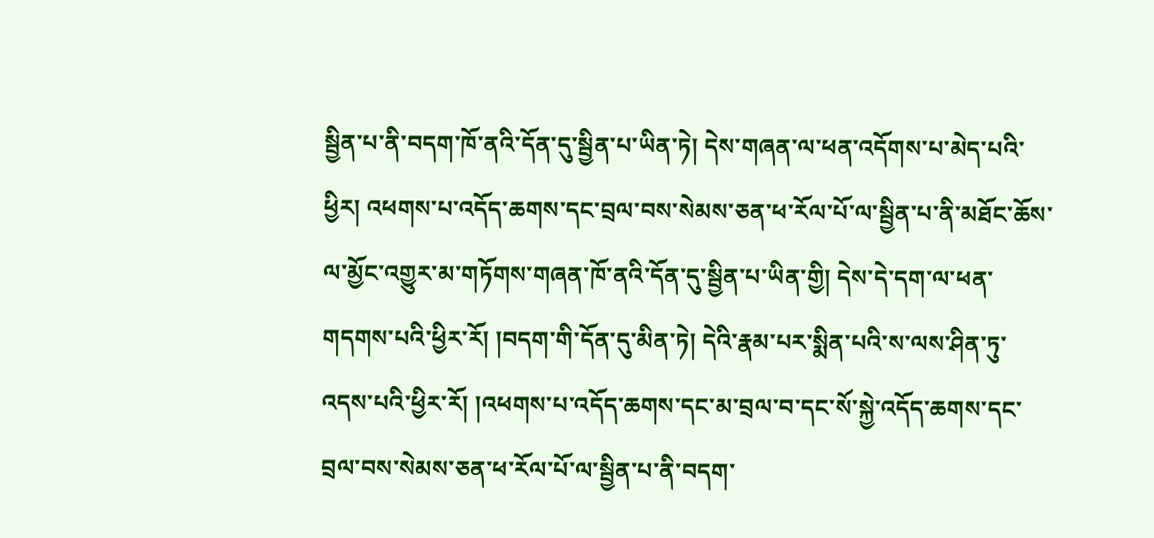སྦྱིན་པ་ནི་བདག་ཁོ་ནའི་དོན་དུ་སྦྱིན་པ་ཡིན་ཏེ། དེས་གཞན་ལ་ཕན་འདོགས་པ་མེད་པའི་ཕྱིར། འཕགས་པ་འདོད་ཆགས་དང་བྲལ་བས་སེམས་ཅན་ཕ་རོལ་པོ་ལ་སྦྱིན་པ་ནི་མཐོང་ཆོས་ལ་མྱོང་འགྱུར་མ་གཏོགས་གཞན་ཁོ་ནའི་དོན་དུ་སྦྱིན་པ་ཡིན་གྱི། དེས་དེ་དག་ལ་ཕན་གདགས་པའི་ཕྱིར་རོ། །བདག་གི་དོན་དུ་མིན་ཏེ། དེའི་རྣམ་པར་སྨིན་པའི་ས་ལས་ཤིན་ཏུ་འདས་པའི་ཕྱིར་རོ། །འཕགས་པ་འདོད་ཆགས་དང་མ་བྲལ་བ་དང་སོ་སྐྱེ་འདོད་ཆགས་དང་བྲལ་བས་སེམས་ཅན་ཕ་རོལ་པོ་ལ་སྦྱིན་པ་ནི་བདག་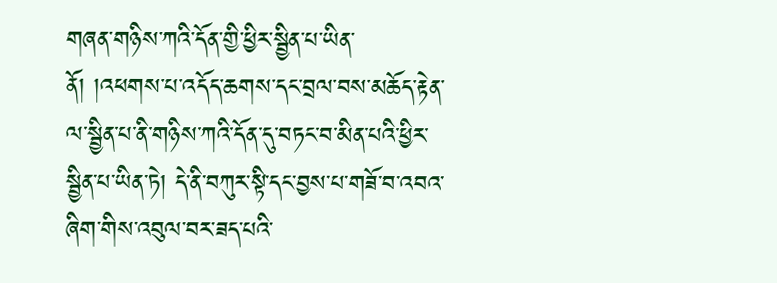གཞན་གཉིས་ཀའི་དོན་གྱི་ཕྱིར་སྦྱིན་པ་ཡིན་ནོ། །འཕགས་པ་འདོད་ཆགས་དང་བྲལ་བས་མཆོད་རྟེན་ལ་སྦྱིན་པ་ནི་གཉིས་ཀའི་དོན་དུ་བཏང་བ་མིན་པའི་ཕྱིར་སྦྱིན་པ་ཡིན་ཏེ། དེ་ནི་བཀུར་སྟི་དང་བྱས་པ་གཟོ་བ་འབའ་ཞིག་གིས་འབུལ་བར་ཟད་པའི་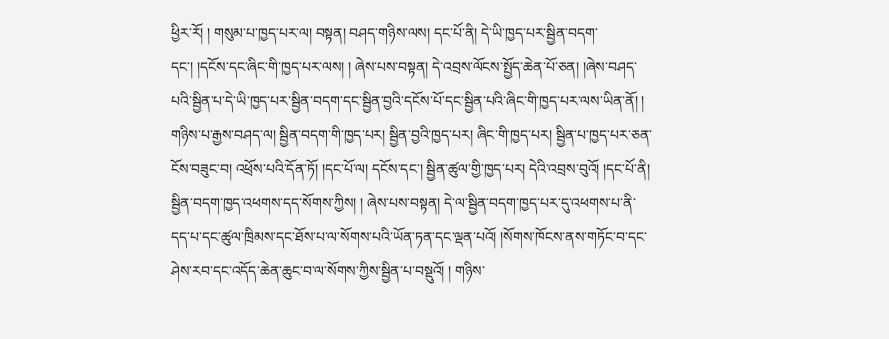ཕྱིར་རོ། ། གསུམ་པ་ཁྱད་པར་ལ། བསྟན། བཤད་གཉིས་ལས། དང་པོ་ནི། དེ་ཡི་ཁྱད་པར་སྦྱིན་བདག་དང་། །དངོས་དང་ཞིང་གི་ཁྱད་པར་ལས། ། ཞེས་པས་བསྟན། དེ་འབྲས་ལོངས་སྤྱོད་ཆེན་པོ་ཅན། །ཞེས་བཤད་པའི་སྦྱིན་པ་དེ་ཡི་ཁྱད་པར་སྦྱིན་བདག་དང་སྦྱིན་བྱའི་དངོས་པོ་དང་སྦྱིན་པའི་ཞིང་གི་ཁྱད་པར་ལས་ཡིན་ནོ། ། གཉིས་པ་རྒྱས་བཤད་ལ། སྦྱིན་བདག་གི་ཁྱད་པར། སྦྱིན་བྱའི་ཁྱད་པར། ཞིང་གི་ཁྱད་པར། སྦྱིན་པ་ཁྱད་པར་ཅན་ངོས་བཟུང་བ། འཕྲོས་པའི་དོན་ཏོ། །དང་པོ་ལ། དངོས་དང་། སྦྱིན་ཚུལ་གྱི་ཁྱད་པར། དེའི་འབྲས་བུའོ། །དང་པོ་ནི། སྦྱིན་བདག་ཁྱད་འཕགས་དད་སོགས་ཀྱིས། ། ཞེས་པས་བསྟན། དེ་ལ་སྦྱིན་བདག་ཁྱད་པར་དུ་འཕགས་པ་ནི་དད་པ་དང་ཚུལ་ཁྲིམས་དང་ཐོས་པ་ལ་སོགས་པའི་ཡོན་ཏན་དང་ལྡན་པའོ། །སོགས་ཁོངས་ནས་གཏོང་བ་དང་ཤེས་རབ་དང་འདོད་ཆེན་ཆུང་བ་ལ་སོགས་ཀྱིས་སྦྱིན་པ་བསྡུའོ། ། གཉིས་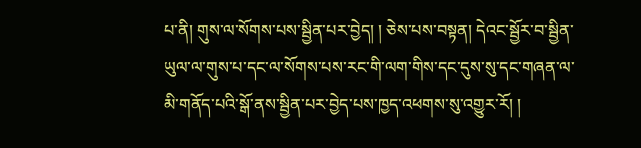པ་ནི། གུས་ལ་སོགས་པས་སྦྱིན་པར་བྱེད། ། ཅེས་པས་བསྟན། དེའང་སྦྱོར་བ་སྦྱིན་ཡུལ་ལ་གུས་པ་དང་ལ་སོགས་པས་རང་གི་ལག་གིས་དང་དུས་སུ་དང་གཞན་ལ་མི་གནོད་པའི་སྒོ་ནས་སྦྱིན་པར་བྱེད་པས་ཁྱད་འཕགས་སུ་འགྱུར་རོ། །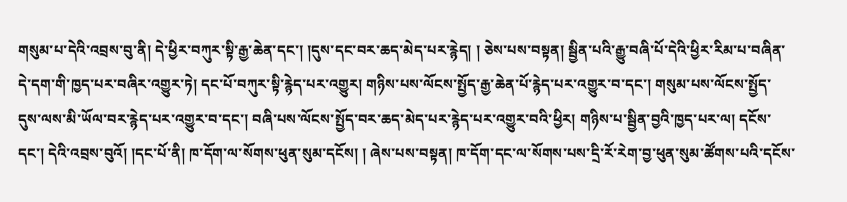གསུམ་པ་དེའི་འབྲས་བུ་ནི། དེ་ཕྱིར་བཀུར་སྟི་རྒྱ་ཆེན་དང་། །དུས་དང་བར་ཆད་མེད་པར་རྙེད། ། ཅེས་པས་བསྟན། སྦྱིན་པའི་རྒྱུ་བཞི་པོ་དེའི་ཕྱིར་རིམ་པ་བཞིན་དེ་དག་གི་ཁྱད་པར་བཞིར་འགྱུར་ཏེ། དང་པོ་བཀུར་སྟི་རྙེད་པར་འགྱུར། གཉིས་པས་ལོངས་སྤྱོད་རྒྱ་ཆེན་པོ་རྙེད་པར་འགྱུར་བ་དང་། གསུམ་པས་ལོངས་སྤྱོད་དུས་ལས་མི་ཡོལ་བར་རྙེད་པར་འགྱུར་བ་དང་། བཞི་པས་ལོངས་སྤྱོད་བར་ཆད་མེད་པར་རྙེད་པར་འགྱུར་བའི་ཕྱིར། གཉིས་པ་སྦྱིན་བྱའི་ཁྱད་པར་ལ། དངོས་དང་། དེའི་འབྲས་བུའོ། །དང་པོ་ནི། ཁ་དོག་ལ་སོགས་ཕུན་སུམ་དངོས། ། ཞེས་པས་བསྟན། ཁ་དོག་དང་ལ་སོགས་པས་དྲི་རོ་རེག་བྱ་ཕུན་སུམ་ཚོགས་པའི་དངོས་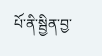པོ་ནི་སྦྱིན་བྱ་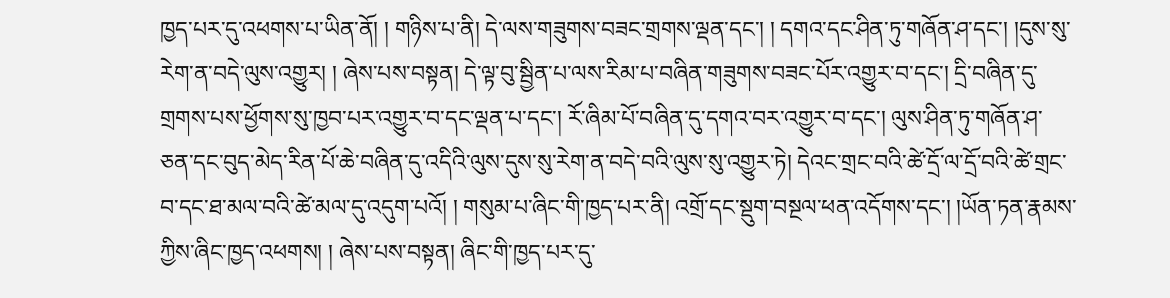ཁྱད་པར་དུ་འཕགས་པ་ཡིན་ནོ། ། གཉིས་པ་ནི། དེ་ལས་གཟུགས་བཟང་གྲགས་ལྡན་དང་། ། དགའ་དང་ཤིན་ཏུ་གཞོན་ཤ་དང་། །དུས་སུ་རེག་ན་བདེ་ལུས་འགྱུར། ། ཞེས་པས་བསྟན། དེ་ལྟ་བུ་སྦྱིན་པ་ལས་རིམ་པ་བཞིན་གཟུགས་བཟང་པོར་འགྱུར་བ་དང་། དྲི་བཞིན་དུ་གྲགས་པས་ཕྱོགས་སུ་ཁྱབ་པར་འགྱུར་བ་དང་ལྡན་པ་དང་། རོ་ཞིམ་པོ་བཞིན་དུ་དགའ་བར་འགྱུར་བ་དང་། ལུས་ཤིན་ཏུ་གཞོན་ཤ་ཅན་དང་བུད་མེད་རིན་པོ་ཆེ་བཞིན་དུ་འདིའི་ལུས་དུས་སུ་རེག་ན་བདེ་བའི་ལུས་སུ་འགྱུར་ཏེ། དེའང་གྲང་བའི་ཚེ་དྲོ་ལ་དྲོ་བའི་ཚེ་གྲང་བ་དང་ཐ་མལ་བའི་ཚེ་མལ་དུ་འདུག་པའོ། ། གསུམ་པ་ཞིང་གི་ཁྱད་པར་ནི། འགྲོ་དང་སྡུག་བསྔལ་ཕན་འདོགས་དང་། །ཡོན་ཏན་རྣམས་ཀྱིས་ཞིང་ཁྱད་འཕགས། ། ཞེས་པས་བསྟན། ཞིང་གི་ཁྱད་པར་དུ་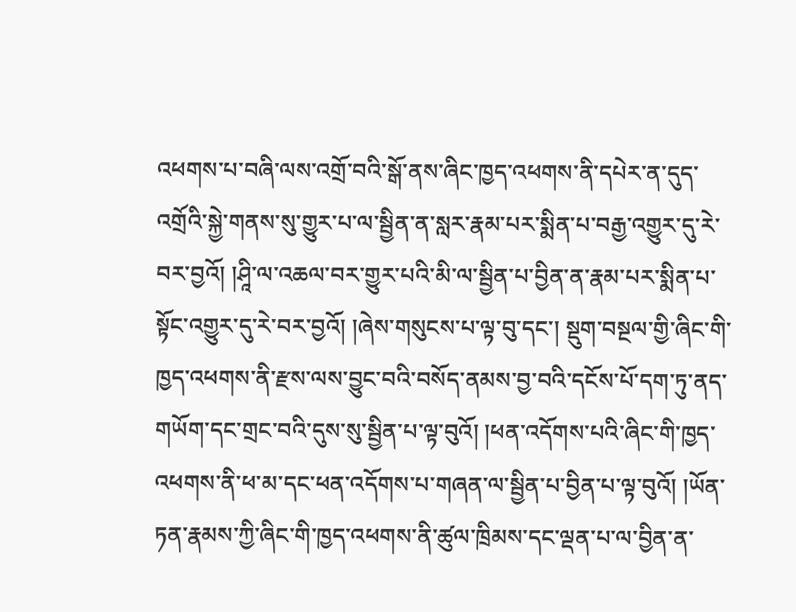འཕགས་པ་བཞི་ལས་འགྲོ་བའི་སྒོ་ནས་ཞིང་ཁྱད་འཕགས་ནི་དཔེར་ན་དུད་འགྲོའི་སྐྱེ་གནས་སུ་གྱུར་པ་ལ་སྦྱིན་ན་སླར་རྣམ་པར་སྨིན་པ་བརྒྱ་འགྱུར་དུ་རེ་བར་བྱའོ། །ཤཱི་ལ་འཆལ་བར་གྱུར་པའི་མི་ལ་སྦྱིན་པ་བྱིན་ན་རྣམ་པར་སྨིན་པ་སྟོང་འགྱུར་དུ་རེ་བར་བྱའོ། །ཞེས་གསུངས་པ་ལྟ་བུ་དང་། སྡུག་བསྔལ་གྱི་ཞིང་གི་ཁྱད་འཕགས་ནི་རྫས་ལས་བྱུང་བའི་བསོད་ནམས་བྱ་བའི་དངོས་པོ་དག་ཏུ་ནད་གཡོག་དང་གྲང་བའི་དུས་སུ་སྦྱིན་པ་ལྟ་བུའོ། །ཕན་འདོགས་པའི་ཞིང་གི་ཁྱད་འཕགས་ནི་ཕ་མ་དང་ཕན་འདོགས་པ་གཞན་ལ་སྦྱིན་པ་བྱིན་པ་ལྟ་བུའོ། །ཡོན་ཏན་རྣམས་ཀྱི་ཞིང་གི་ཁྱད་འཕགས་ནི་ཚུལ་ཁྲིམས་དང་ལྡན་པ་ལ་བྱིན་ན་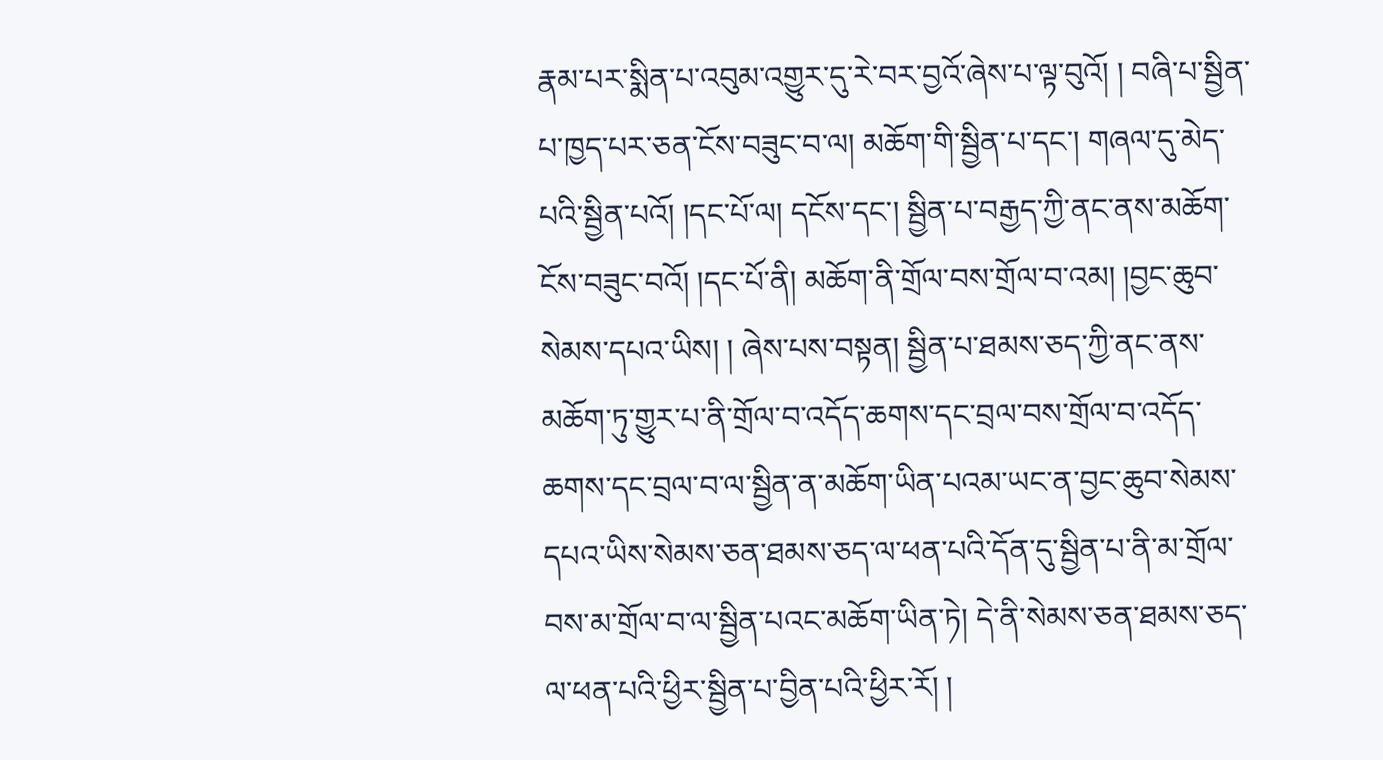རྣམ་པར་སྨིན་པ་འབུམ་འགྱུར་དུ་རེ་བར་བྱའོ་ཞེས་པ་ལྟ་བུའོ། ། བཞི་པ་སྦྱིན་པ་ཁྱད་པར་ཅན་ངོས་བཟུང་བ་ལ། མཆོག་གི་སྦྱིན་པ་དང་། གཞལ་དུ་མེད་པའི་སྦྱིན་པའོ། །དང་པོ་ལ། དངོས་དང་། སྦྱིན་པ་བརྒྱད་ཀྱི་ནང་ནས་མཆོག་ངོས་བཟུང་བའོ། །དང་པོ་ནི། མཆོག་ནི་གྲོལ་བས་གྲོལ་བ་འམ། །བྱང་ཆུབ་སེམས་དཔའ་ཡིས། ། ཞེས་པས་བསྟན། སྦྱིན་པ་ཐམས་ཅད་ཀྱི་ནང་ནས་མཆོག་ཏུ་གྱུར་པ་ནི་གྲོལ་བ་འདོད་ཆགས་དང་བྲལ་བས་གྲོལ་བ་འདོད་ཆགས་དང་བྲལ་བ་ལ་སྦྱིན་ན་མཆོག་ཡིན་པའམ་ཡང་ན་བྱང་ཆུབ་སེམས་དཔའ་ཡིས་སེམས་ཅན་ཐམས་ཅད་ལ་ཕན་པའི་དོན་དུ་སྦྱིན་པ་ནི་མ་གྲོལ་བས་མ་གྲོལ་བ་ལ་སྦྱིན་པའང་མཆོག་ཡིན་ཏེ། དེ་ནི་སེམས་ཅན་ཐམས་ཅད་ལ་ཕན་པའི་ཕྱིར་སྦྱིན་པ་བྱིན་པའི་ཕྱིར་རོ། །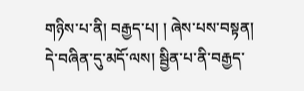གཉིས་པ་ནི། བརྒྱད་པ། ། ཞེས་པས་བསྟན། དེ་བཞིན་དུ་མདོ་ལས། སྦྱིན་པ་ནི་བརྒྱད་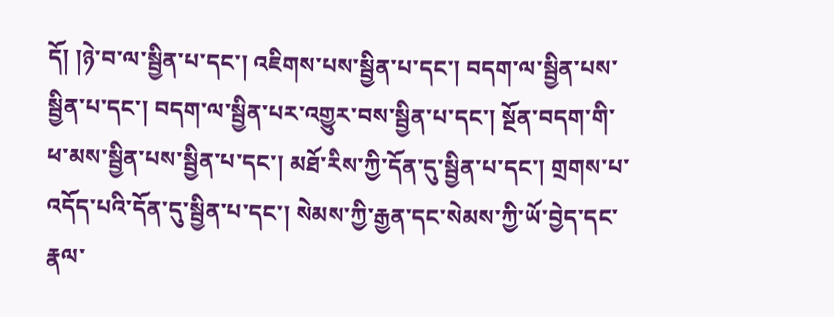དོ། །ཉེ་བ་ལ་སྦྱིན་པ་དང་། འཇིགས་པས་སྦྱིན་པ་དང་། བདག་ལ་སྦྱིན་པས་སྦྱིན་པ་དང་། བདག་ལ་སྦྱིན་པར་འགྱུར་བས་སྦྱིན་པ་དང་། སྔོན་བདག་གི་ཕ་མས་སྦྱིན་པས་སྦྱིན་པ་དང་། མཐོ་རིས་ཀྱི་དོན་དུ་སྦྱིན་པ་དང་། གྲགས་པ་འདོད་པའི་དོན་དུ་སྦྱིན་པ་དང་། སེམས་ཀྱི་རྒྱན་དང་སེམས་ཀྱི་ཡོ་བྱེད་དང་རྣལ་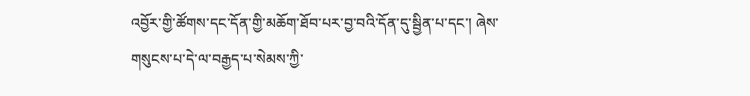འབྱོར་གྱི་ཚོགས་དང་དོན་གྱི་མཆོག་ཐོབ་པར་བྱ་བའི་དོན་དུ་སྦྱིན་པ་དང་། ཞེས་གསུངས་པ་དེ་ལ་བརྒྱད་པ་སེམས་ཀྱི་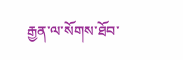རྒྱན་ལ་སོགས་ཐོབ་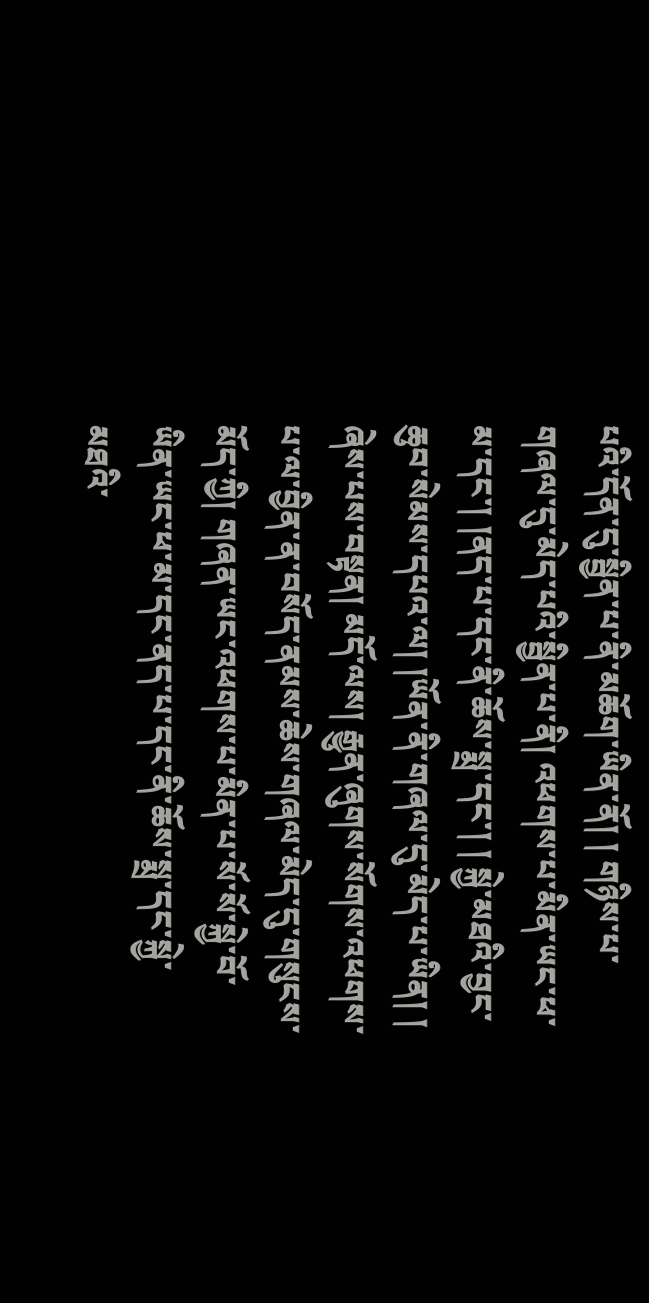པའི་དོན་དུ་སྦྱིན་པ་ནི་མཆོག་ཡིན་ནོ། ། གཉིས་པ་གཞལ་དུ་མེད་པའི་སྦྱིན་པ་ནི། འཕགས་པ་མིན་ཡང་ཕ་མ་དང་། །ནད་པ་དང་ནི་ཆོས་སྨྲ་དང་། ། སྐྱེ་མཐའི་བྱང་ཆུབ་སེམས་དཔའ་ལ། །ཡོན་ནི་གཞལ་དུ་མེད་པ་ཡིན། ། ཞེས་པས་བསྟན། མདོ་ལས། རྒྱུན་ཞུགས་སོགས་འཕགས་པ་ལ་བྱིན་ན་བསོད་ནམས་ཆེས་གཞལ་མེད་དུ་གསུངས་མོད་ཀྱི། གཞན་ཡང་འཕགས་པ་མིན་པ་སོ་སོ་སྐྱེ་བོ་ཡིན་ཡང་ཕ་མ་དང་ནད་པ་དང་ནི་ཆོས་སྨྲ་དང་སྐྱེ་མཐའི་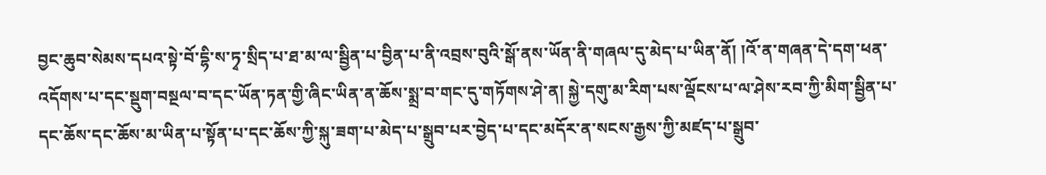བྱང་ཆུབ་སེམས་དཔའ་སྟེ་བོ་དྷི་ས་ཏྭ་སྲིད་པ་ཐ་མ་ལ་སྦྱིན་པ་བྱིན་པ་ནི་འབྲས་བུའི་སྒོ་ནས་ཡོན་ནི་གཞལ་དུ་མེད་པ་ཡིན་ནོ། །འོ་ན་གཞན་དེ་དག་ཕན་འདོགས་པ་དང་སྡུག་བསྔལ་བ་དང་ཡོན་ཏན་གྱི་ཞིང་ཡིན་ན་ཆོས་སྨྲ་བ་གང་དུ་གཏོགས་ཤེ་ན། སྐྱེ་དགུ་མ་རིག་པས་ལྡོངས་པ་ལ་ཤེས་རབ་ཀྱི་མིག་སྦྱིན་པ་དང་ཆོས་དང་ཆོས་མ་ཡིན་པ་སྟོན་པ་དང་ཆོས་ཀྱི་སྐུ་ཟག་པ་མེད་པ་སྒྲུབ་པར་བྱེད་པ་དང་མདོར་ན་སངས་རྒྱས་ཀྱི་མཛད་པ་སྒྲུབ་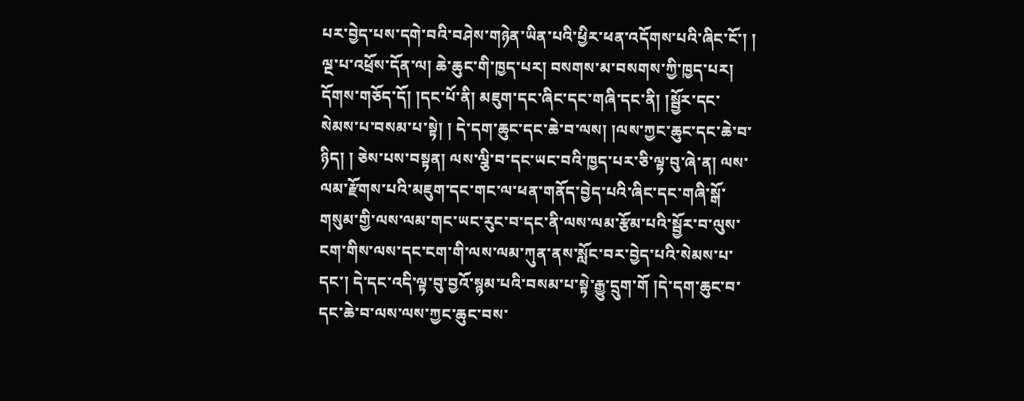པར་བྱེད་པས་དགེ་བའི་བཤེས་གཉེན་ཡིན་པའི་ཕྱིར་ཕན་འདོགས་པའི་ཞིང་ངོ་། ། ལྔ་པ་འཕྲོས་དོན་ལ། ཆེ་ཆུང་གི་ཁྱད་པར། བསགས་མ་བསགས་ཀྱི་ཁྱད་པར། དོགས་གཅོད་དོ། །དང་པོ་ནི། མཇུག་དང་ཞིང་དང་གཞི་དང་ནི། །སྦྱོར་དང་སེམས་པ་བསམ་པ་སྟེ། ། དེ་དག་ཆུང་དང་ཆེ་བ་ལས། །ལས་ཀྱང་ཆུང་དང་ཆེ་བ་ཉིད། ། ཅེས་པས་བསྟན། ལས་ལྕི་བ་དང་ཡང་བའི་ཁྱད་པར་ཅི་ལྟ་བུ་ཞེ་ན། ལས་ལམ་རྫོགས་པའི་མཇུག་དང་གང་ལ་ཕན་གནོད་བྱེད་པའི་ཞིང་དང་གཞི་སྒོ་གསུམ་གྱི་ལས་ལམ་གང་ཡང་རུང་བ་དང་ནི་ལས་ལམ་རྩོམ་པའི་སྦྱོར་བ་ལུས་ངག་གིས་ལས་དང་ངག་གི་ལས་ལམ་ཀུན་ནས་སློང་བར་བྱེད་པའི་སེམས་པ་དང་། དེ་དང་འདི་ལྟ་བུ་བྱའོ་སྙམ་པའི་བསམ་པ་སྟེ་རྒྱུ་དྲུག་གོ །དེ་དག་ཆུང་བ་དང་ཆེ་བ་ལས་ལས་ཀྱང་ཆུང་བས་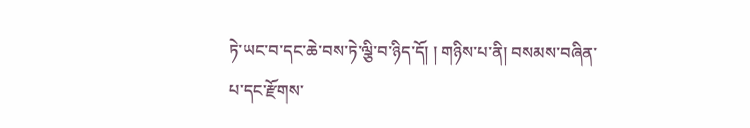ཏེ་ཡང་བ་དང་ཆེ་བས་ཏེ་ལྕི་བ་ཉིད་དོ། ། གཉིས་པ་ནི། བསམས་བཞིན་པ་དང་རྫོགས་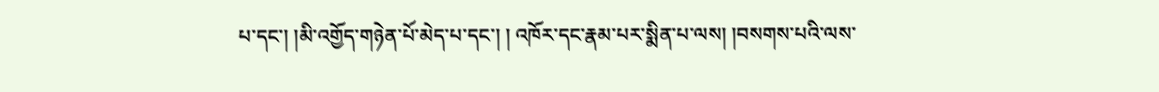པ་དང་། །མི་འགྱོད་གཉེན་པོ་མེད་པ་དང་། ། འཁོར་དང་རྣམ་པར་སྨིན་པ་ལས། །བསགས་པའི་ལས་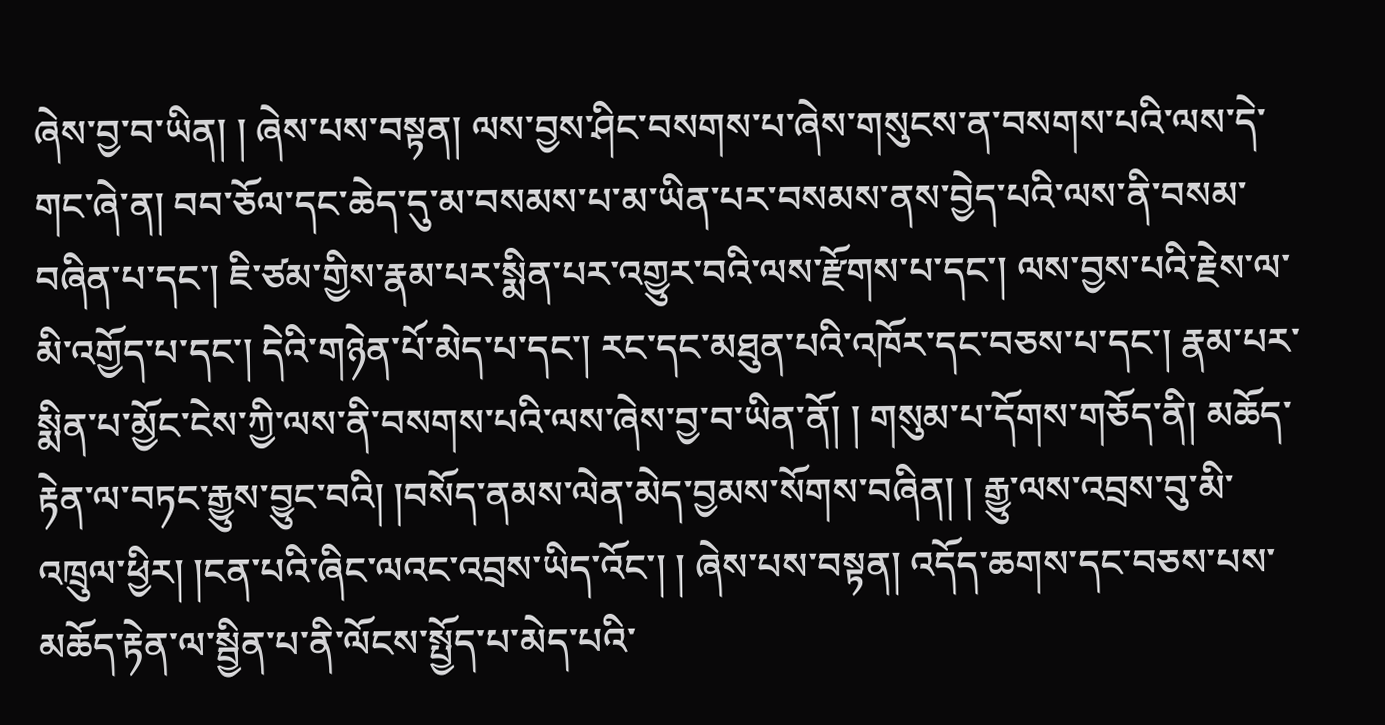ཞེས་བྱ་བ་ཡིན། ། ཞེས་པས་བསྟན། ལས་བྱས་ཤིང་བསགས་པ་ཞེས་གསུངས་ན་བསགས་པའི་ལས་དེ་གང་ཞེ་ན། བབ་ཅོལ་དང་ཆེད་དུ་མ་བསམས་པ་མ་ཡིན་པར་བསམས་ནས་བྱེད་པའི་ལས་ནི་བསམ་བཞིན་པ་དང་། ཇི་ཙམ་གྱིས་རྣམ་པར་སྨིན་པར་འགྱུར་བའི་ལས་རྫོགས་པ་དང་། ལས་བྱས་པའི་རྗེས་ལ་མི་འགྱོད་པ་དང་། དེའི་གཉེན་པོ་མེད་པ་དང་། རང་དང་མཐུན་པའི་འཁོར་དང་བཅས་པ་དང་། རྣམ་པར་སྨིན་པ་མྱོང་ངེས་ཀྱི་ལས་ནི་བསགས་པའི་ལས་ཞེས་བྱ་བ་ཡིན་ནོ། ། གསུམ་པ་དོགས་གཅོད་ནི། མཆོད་རྟེན་ལ་བཏང་རྒྱུས་བྱུང་བའི། །བསོད་ནམས་ལེན་མེད་བྱམས་སོགས་བཞིན། ། རྒྱུ་ལས་འབྲས་བུ་མི་འཁྲུལ་ཕྱིར། །ངན་པའི་ཞིང་ལའང་འབྲས་ཡིད་འོང་། ། ཞེས་པས་བསྟན། འདོད་ཆགས་དང་བཅས་པས་མཆོད་རྟེན་ལ་སྦྱིན་པ་ནི་ལོངས་སྤྱོད་པ་མེད་པའི་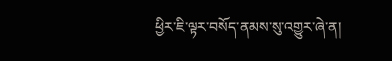ཕྱིར་ཇི་ལྟར་བསོད་ནམས་སུ་འགྱུར་ཞེ་ན།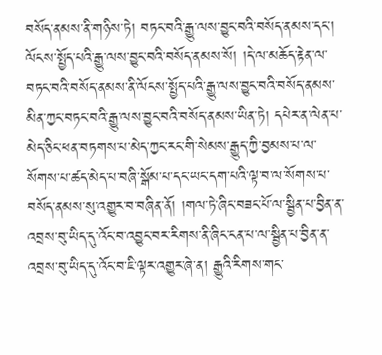བསོད་ནམས་ནི་གཉིས་ཏེ། བཏང་བའི་རྒྱུ་ལས་བྱུང་བའི་བསོད་ནམས་དང་། ལོངས་སྤྱོད་པའི་རྒྱུ་ལས་བྱུང་བའི་བསོད་ནམས་སོ། །དེ་ལ་མཆོད་རྟེན་ལ་བཏང་བའི་བསོད་ནམས་ནི་ལོངས་སྤྱོད་པའི་རྒྱུ་ལས་བྱུང་བའི་བསོད་ནམས་མིན་ཀྱང་བཏང་བའི་རྒྱུ་ལས་བྱུང་བའི་བསོད་ནམས་ཡིན་ཏེ། དཔེར་ན་ལེན་པ་མེད་ཅིང་ཕན་བཏགས་པ་མེད་ཀྱང་རང་གི་སེམས་རྒྱུད་ཀྱི་བྱམས་པ་ལ་སོགས་པ་ཚད་མེད་པ་བཞི་སྒོམ་པ་དང་ཡང་དག་པའི་ལྟ་བ་ལ་སོགས་པ་བསོད་ནམས་སུ་འགྱུར་བ་བཞིན་ནོ། །གལ་ཏེ་ཞིང་བཟང་པོ་ལ་སྦྱིན་པ་བྱིན་ན་འབྲས་བུ་ཡིད་དུ་འོང་བ་འབྱུང་བར་རིགས་ནི་ཞིང་ངན་པ་ལ་སྦྱིན་པ་བྱིན་ན་འབྲས་བུ་ཡིད་དུ་འོང་བ་ཇི་ལྟར་འགྱུར་ཞེ་ན། རྒྱུའི་རིགས་གང་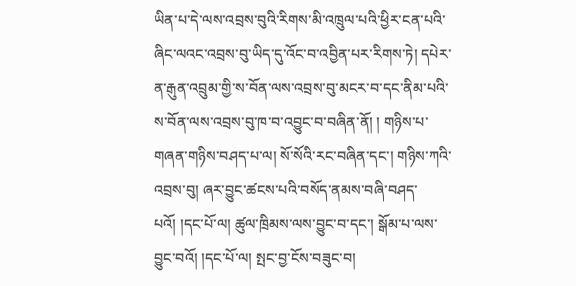ཡིན་པ་དེ་ལས་འབྲས་བུའི་རིགས་མི་འཁྲུལ་པའི་ཕྱིར་ངན་པའི་ཞིང་ལའང་འབྲས་བུ་ཡིད་དུ་འོང་བ་འབྱིན་པར་རིགས་ཏེ། དཔེར་ན་རྒུན་འབྲུམ་གྱི་ས་བོན་ལས་འབྲས་བུ་མངར་བ་དང་ནིམ་པའི་ས་བོན་ལས་འབྲས་བུ་ཁ་བ་འབྱུང་བ་བཞིན་ནོ། ། གཉིས་པ་གཞན་གཉིས་བཤད་པ་ལ། སོ་སོའི་རང་བཞིན་དང་། གཉིས་ཀའི་འབྲས་བུ། ཞར་བྱུང་ཚངས་པའི་བསོད་ནམས་བཞི་བཤད་པའོ། །དང་པོ་ལ། ཚུལ་ཁྲིམས་ལས་བྱུང་བ་དང་། སྒོམ་པ་ལས་བྱུང་བའོ། །དང་པོ་ལ། སྤང་བྱ་ངོས་བཟུང་བ།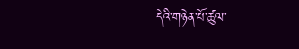དེའི་གཉེན་པོ་ཚུལ་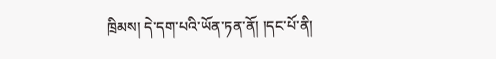ཁྲིམས། དེ་དག་པའི་ཡོན་ཏན་ནོ། །དང་པོ་ནི།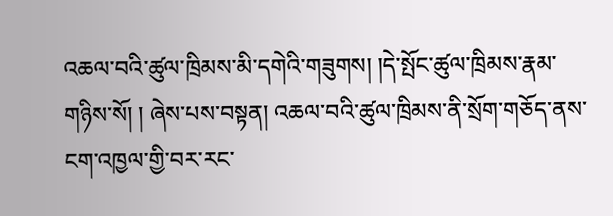འཆལ་བའི་ཚུལ་ཁྲིམས་མི་དགེའི་གཟུགས། །དེ་སྤོང་ཚུལ་ཁྲིམས་རྣམ་གཉིས་སོ། ། ཞེས་པས་བསྟན། འཆལ་བའི་ཚུལ་ཁྲིམས་ནི་སྲོག་གཅོད་ནས་ངག་འཁྱལ་གྱི་བར་རང་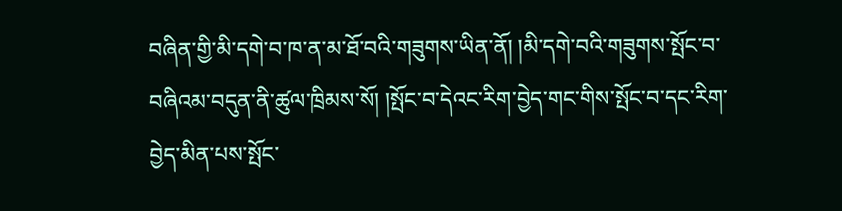བཞིན་གྱི་མི་དགེ་བ་ཁ་ན་མ་ཐོ་བའི་གཟུགས་ཡིན་ནོ། །མི་དགེ་བའི་གཟུགས་སྤོང་བ་བཞིའམ་བདུན་ནི་ཚུལ་ཁྲིམས་སོ། །སྤོང་བ་དེའང་རིག་བྱེད་གང་གིས་སྤོང་བ་དང་རིག་བྱེད་མིན་པས་སྤོང་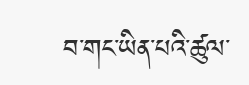བ་གང་ཡིན་པའི་ཚུལ་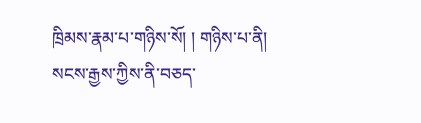ཁྲིམས་རྣམ་པ་གཉིས་སོ། ། གཉིས་པ་ནི། སངས་རྒྱས་ཀྱིས་ནི་བཅད་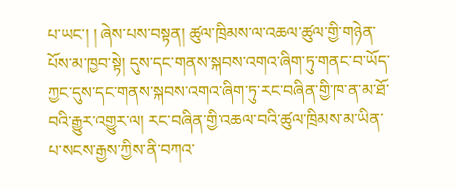པ་ཡང་། ། ཞེས་པས་བསྟན། ཚུལ་ཁྲིམས་ལ་འཆལ་ཚུལ་གྱི་གཉེན་པོས་མ་ཁྱབ་སྟེ། དུས་དང་གནས་སྐབས་འགའ་ཞིག་ཏུ་གནང་བ་ཡོད་ཀྱང་དུས་དང་གནས་སྐབས་འགའ་ཞིག་ཏུ་རང་བཞིན་གྱི་ཁ་ན་མ་ཐོ་བའི་རྒྱུར་འགྱུར་ལ། རང་བཞིན་གྱི་འཆལ་བའི་ཚུལ་ཁྲིམས་མ་ཡིན་པ་སངས་རྒྱས་ཀྱིས་ནི་བཀའ་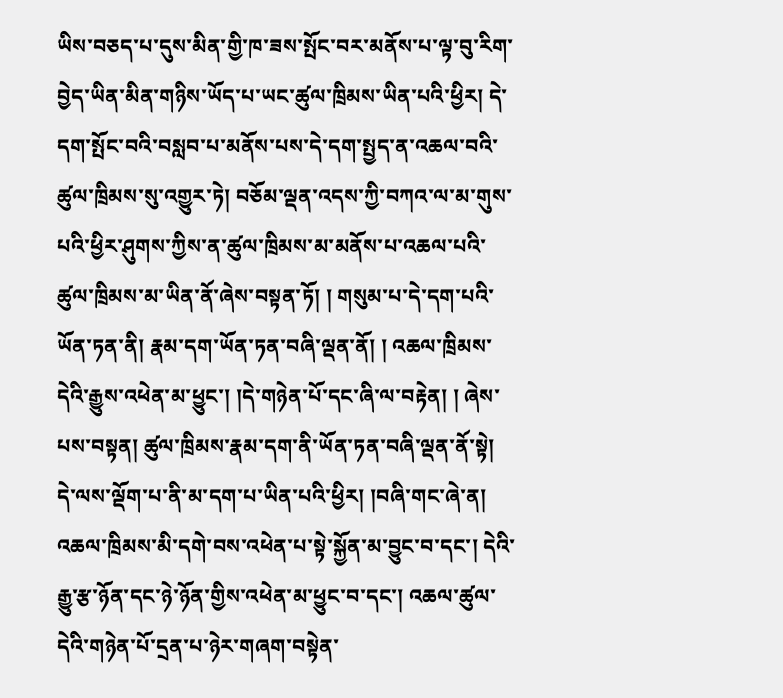ཡིས་བཅད་པ་དུས་མིན་གྱི་ཁ་ཟས་སྤོང་བར་མནོས་པ་ལྟ་བུ་རིག་བྱེད་ཡིན་མིན་གཉིས་ཡོད་པ་ཡང་ཚུལ་ཁྲིམས་ཡིན་པའི་ཕྱིར། དེ་དག་སྤོང་བའི་བསླབ་པ་མནོས་པས་དེ་དག་སྤྱད་ན་འཆལ་བའི་ཚུལ་ཁྲིམས་སུ་འགྱུར་ཏེ། བཅོམ་ལྡན་འདས་ཀྱི་བཀའ་ལ་མ་གུས་པའི་ཕྱིར་ཤུགས་ཀྱིས་ན་ཚུལ་ཁྲིམས་མ་མནོས་པ་འཆལ་པའི་ཚུལ་ཁྲིམས་མ་ཡིན་ནོ་ཞེས་བསྟན་ཏོ། ། གསུམ་པ་དེ་དག་པའི་ཡོན་ཏན་ནི། རྣམ་དག་ཡོན་ཏན་བཞི་ལྡན་ནོ། ། འཆལ་ཁྲིམས་དེའི་རྒྱུས་འཕེན་མ་ཕྱུང་། །དེ་གཉེན་པོ་དང་ཞི་ལ་བརྟེན། ། ཞེས་པས་བསྟན། ཚུལ་ཁྲིམས་རྣམ་དག་ནི་ཡོན་ཏན་བཞི་ལྡན་ནོ་སྟེ། དེ་ལས་ལྡོག་པ་ནི་མ་དག་པ་ཡིན་པའི་ཕྱིར། །བཞི་གང་ཞེ་ན། འཆལ་ཁྲིམས་མི་དགེ་བས་འཕེན་པ་སྟེ་སྐྱོན་མ་བྱུང་བ་དང་། དེའི་རྒྱུ་རྩ་ཉོན་དང་ཉེ་ཉོན་གྱིས་འཕེན་མ་ཕྱུང་བ་དང་། འཆལ་ཚུལ་དེའི་གཉེན་པོ་དྲན་པ་ཉེར་གཞག་བསྟེན་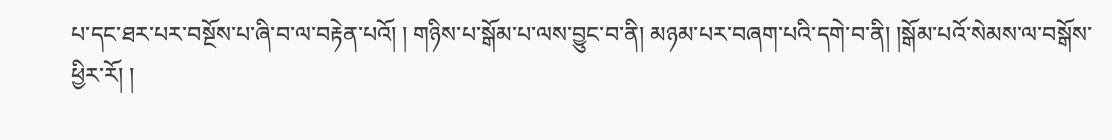པ་དང་ཐར་པར་བསྔོས་པ་ཞི་བ་ལ་བརྟེན་པའོ། ། གཉིས་པ་སྒོམ་པ་ལས་བྱུང་བ་ནི། མཉམ་པར་བཞག་པའི་དགེ་བ་ནི། །སྒོམ་པའོ་སེམས་ལ་བསྒོས་ཕྱིར་རོ། །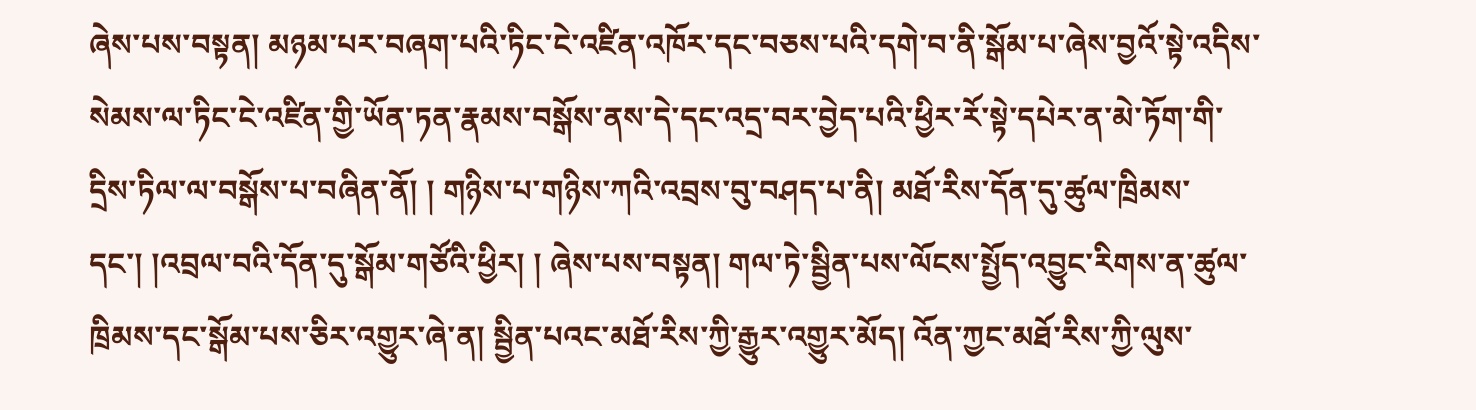ཞེས་པས་བསྟན། མཉམ་པར་བཞག་པའི་ཏིང་ངེ་འཛིན་འཁོར་དང་བཅས་པའི་དགེ་བ་ནི་སྒོམ་པ་ཞེས་བྱའོ་སྟེ་འདིས་སེམས་ལ་ཏིང་ངེ་འཛིན་གྱི་ཡོན་ཏན་རྣམས་བསྒོས་ནས་དེ་དང་འདྲ་བར་བྱེད་པའི་ཕྱིར་རོ་སྟེ་དཔེར་ན་མེ་ཏོག་གི་དྲིས་ཏིལ་ལ་བསྒོས་པ་བཞིན་ནོ། ། གཉིས་པ་གཉིས་ཀའི་འབྲས་བུ་བཤད་པ་ནི། མཐོ་རིས་དོན་དུ་ཚུལ་ཁྲིམས་དང་། །འབྲལ་བའི་དོན་དུ་སྒོམ་གཙོའི་ཕྱིར། ། ཞེས་པས་བསྟན། གལ་ཏེ་སྦྱིན་པས་ལོངས་སྤྱོད་འབྱུང་རིགས་ན་ཚུལ་ཁྲིམས་དང་སྒོམ་པས་ཅིར་འགྱུར་ཞེ་ན། སྦྱིན་པའང་མཐོ་རིས་ཀྱི་རྒྱུར་འགྱུར་མོད། འོན་ཀྱང་མཐོ་རིས་ཀྱི་ལུས་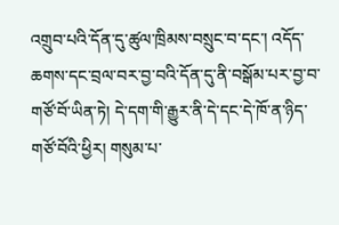འགྲུབ་པའི་དོན་དུ་ཚུལ་ཁྲིམས་བསྲུང་བ་དང་། འདོད་ཆགས་དང་བྲལ་བར་བྱ་བའི་དོན་དུ་ནི་བསྒོམ་པར་བྱ་བ་གཙོ་བོ་ཡིན་ཏེ། དེ་དག་གི་རྒྱུར་ནི་དེ་དང་དེ་ཁོ་ན་ཉིད་གཙོ་བོའི་ཕྱིར། གསུམ་པ་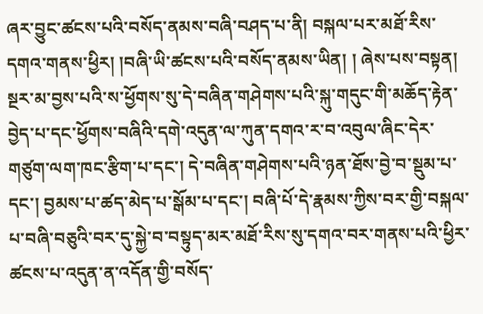ཞར་བྱུང་ཚངས་པའི་བསོད་ནམས་བཞི་བཤད་པ་ནི། བསྐལ་པར་མཐོ་རིས་དགའ་གནས་ཕྱིར། །བཞི་ཡི་ཚངས་པའི་བསོད་ནམས་ཡིན། ། ཞེས་པས་བསྟན། སྔར་མ་བྱས་པའི་ས་ཕྱོགས་སུ་དེ་བཞིན་གཤེགས་པའི་སྐུ་གདུང་གི་མཆོད་རྟེན་བྱེད་པ་དང་ཕྱོགས་བཞིའི་དགེ་འདུན་ལ་ཀུན་དགའ་ར་བ་འབུལ་ཞིང་དེར་གཙུག་ལག་ཁང་རྩིག་པ་དང་། དེ་བཞིན་གཤེགས་པའི་ཉན་ཐོས་བྱེ་བ་སྡུམ་པ་དང་། བྱམས་པ་ཚད་མེད་པ་སྒོམ་པ་དང་། བཞི་པོ་དེ་རྣམས་ཀྱིས་བར་གྱི་བསྐལ་པ་བཞི་བཅུའི་བར་དུ་སྐྱེ་བ་བསྟུད་མར་མཐོ་རིས་སུ་དགའ་བར་གནས་པའི་ཕྱིར་ཚངས་པ་འདུན་ན་འདོན་གྱི་བསོད་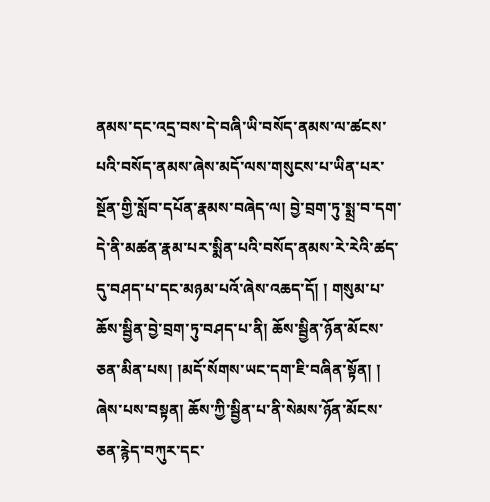ནམས་དང་འདྲ་བས་དེ་བཞི་ཡི་བསོད་ནམས་ལ་ཚངས་པའི་བསོད་ནམས་ཞེས་མདོ་ལས་གསུངས་པ་ཡིན་པར་སྔོན་གྱི་སློབ་དཔོན་རྣམས་བཞེད་ལ། བྱེ་བྲག་ཏུ་སྨྲ་བ་དག་དེ་ནི་མཚན་རྣམ་པར་སྨིན་པའི་བསོད་ནམས་རེ་རེའི་ཚད་དུ་བཤད་པ་དང་མཉམ་པའོ་ཞེས་འཆད་དོ། ། གསུམ་པ་ཆོས་སྦྱིན་བྱེ་བྲག་ཏུ་བཤད་པ་ནི། ཆོས་སྦྱིན་ཉོན་མོངས་ཅན་མིན་པས། །མདོ་སོགས་ཡང་དག་ཇི་བཞིན་སྟོན། ། ཞེས་པས་བསྟན། ཆོས་ཀྱི་སྦྱིན་པ་ནི་སེམས་ཉོན་མོངས་ཅན་རྙེད་བཀུར་དང་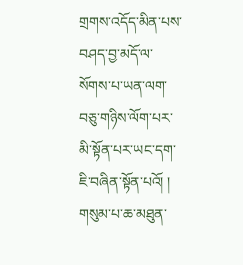གྲགས་འདོད་མིན་པས་བཤད་བྱ་མདོ་ལ་སོགས་པ་ཡན་ལག་བཅུ་གཉིས་ལོག་པར་མི་སྟོན་པར་ཡང་དག་ཇི་བཞིན་སྟོན་པའོ། ། གསུམ་པ་ཆ་མཐུན་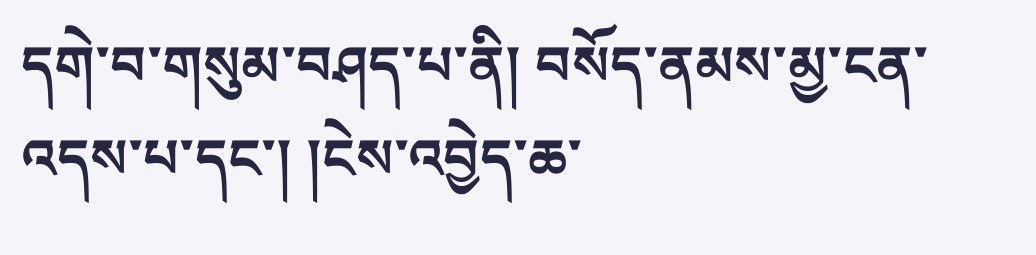དགེ་བ་གསུམ་བཤད་པ་ནི། བསོད་ནམས་མྱ་ངན་འདས་པ་དང་། །ངེས་འབྱེད་ཆ་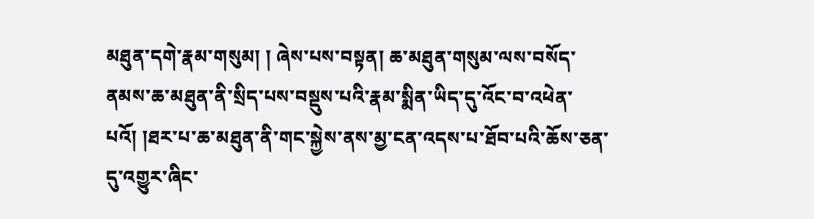མཐུན་དགེ་རྣམ་གསུམ། ། ཞེས་པས་བསྟན། ཆ་མཐུན་གསུམ་ལས་བསོད་ནམས་ཆ་མཐུན་ནི་སྲིད་པས་བསྡུས་པའི་རྣམ་སྨིན་ཡིད་དུ་འོང་བ་འཕེན་པའོ། །ཐར་པ་ཆ་མཐུན་ནི་གང་སྐྱེས་ནས་མྱ་ངན་འདས་པ་ཐོབ་པའི་ཆོས་ཅན་དུ་འགྱུར་ཞིང་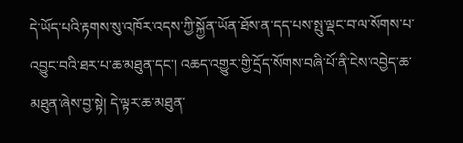དེ་ཡོད་པའི་རྟགས་སུ་འཁོར་འདས་ཀྱི་སྐྱོན་ཡོན་ཐོས་ན་དད་པས་སྤུ་ལྡང་བ་ལ་སོགས་པ་འབྱུང་བའི་ཐར་པ་ཆ་མཐུན་དང་། འཆད་འགྱུར་གྱི་དྲོད་སོགས་བཞི་པོ་ནི་ངེས་འབྱེད་ཆ་མཐུན་ཞེས་བྱ་སྟེ། དེ་ལྟར་ཆ་མཐུན་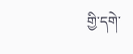གྱི་དགེ་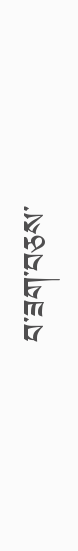བ་ཟག་བཅས་